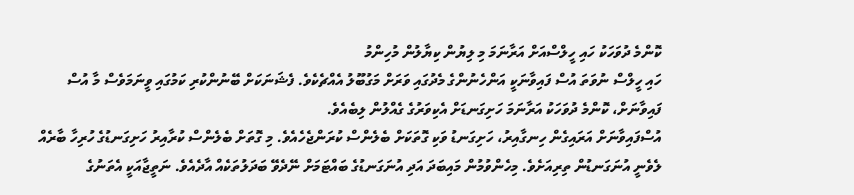ކޮންމެ ދުވަހަކު ހައި ހީލްސްއަށް އަރާނަމަ މި ލިޔުން ކިޔާލުން މުހިންމު
ހައި ހީލްސް ނުވަތަ އުސް ފައިވާނަކީ އަންހެނުންގެ މެދުގައި ވަރަށް މަގުބޫލު އެއްޗެކެވެ. ފެޝަނަކަށް ބޭނުންކުރި ކަމުގައި ވީނަމަވެސް މާ އުސް ފައިވާނަށް، ކޮންމެ ދުވަހަކު އަރާނަމަ ހަށިގަނޑަށް އެކިވަރުގެ ގެއްލުން ލިބެއެވެ.
އުސްފައިވާނަށް އަރައިގެން ހިނގާއިރު، ހަށިގަނޑު ވަކި ގޮތަކަށް ބެލެންސް ކުރަންޖެހެއެވެ. މި ގޮތަށް ބެލެންސް ކުރާއިރު ހަށިގަނޑުގެ ހުރިހާ ބާރެއް ލެވެނީ އުނަގަނޑުން ތިރިއަށެވެ. މިހެންވުމުން މައިބަދަ އަދި އުނަގަނޑުގެ ބައްޓަމަށް ނޭދެވޭ ބަދަލުތަކެއް އާދެއެވެ. ނަތީޖާއަކީ އެތަނުގެ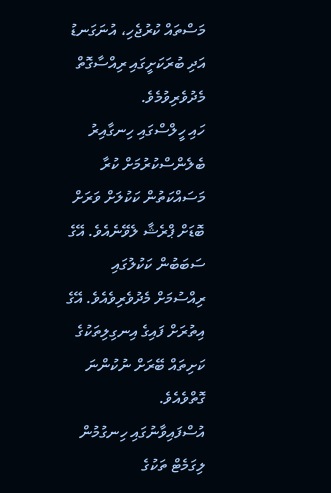މަސްތައް ކުރުޖެހި، އުނަގަނޑު އަދި ބުރަކަށީގައި ރިއްސާގޮތް މެދުވެރިވުމެވެ.
ހައި ހީލްސްގައި ހިނގާއިރު ބެލެންސްކުރުމަށް ކުރާ މަސައްކަތުން ކަކުލަށް ވަރަށް ބޮޑަށް ޕްރެޝާ ލެވޭނެއެވެ. އޭގެ ސަބަބުން ކަކުލުގައި ރިއްސުމަށް މެދުވެރިވެއެވެ. އޭގެ އިތުރަށް ފައިގެ އިނގިލިތަކުގެ ކަށިތައް ބޭރަށް ނުކުންނަ ގޮތްވެއެވެ.
އުސްފައިވާނުގައި ހިނގުމުން ލިގަމެޓް ތަކުގެ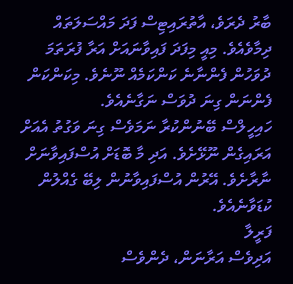ބާރު ދެރަވެ، އާތުރައިޓިސް ފަދަ މައްސަލަތައް ދިމާވެއެވެ. މިއީ މިފަދަ ފައިވާނައަށް އަރާ ފުރަތަމަ ދުވަހުން ފެންނާނެ ކަންކަމެއް ނޫނެވެ. މިކަންކަން ފެންނަން ގިނަ ދުވަސް ނަގާނެއެވެ.
ހައިހީލްސް ބޭނުންކުރާ ނަމަވެސް ގިނަ ވަގުތު އެއަށް އަރައިގެން ނޫޅޭށެވެ. އަދި މާ ބޮޑަށް އުސްފައިވާނަށް ނާރާށެވެ. އޭރުން އުސްފައިވާނުން ލިބޭ ގެއްލުން ކުޑަވާނެއެވެ.
ފަރީލާ
އަދިވެސް އަރާނަން، ދެންވެސް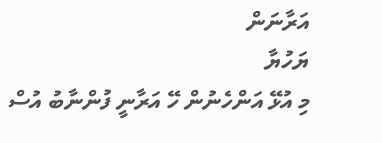އަރާނަން
ޔަހުޔާ
މި އުޅޭ އަންހެނުން ހޭ އަރާނީ ފުންނާބު އުސް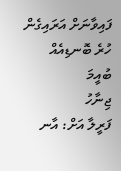ފައިވާނަށް އަރައިގެން ހުރެ ބޮނޑިއެއް ބުއީމަ
ޖިނާހު
ފަރީލާ އަށް: އާނ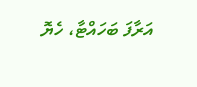އަރާފަ ބަހައްޓާ، ހެޔޮ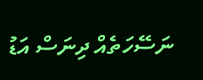ނަސޭހަތެއް ދިނަސް އަޑު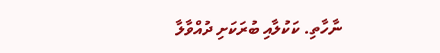ނާހާތި. ކަކުލާއި ބުރަކަށި ދުއްވާލާ